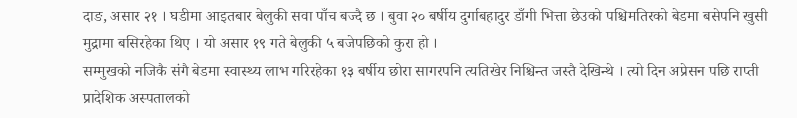दाङ, असार २१ । घडीमा आइतबार बेलुकी सवा पाँच बज्दै छ । बुवा २० बर्षीय दुर्गाबहादुर डाँगी भित्ता छेउको पश्चिमतिरको बेडमा बसेपनि खुसी मुद्रामा बसिरहेका थिए । यो असार १९ गते बेलुकी ५ बजेपछिको कुरा हो ।
सम्मुखको नजिकै संगै बेडमा स्वास्थ्य लाभ गरिरहेका १३ बर्षीय छोरा सागरपनि त्यतिखेर निश्चिन्त जस्तै देखिन्थे । त्यो दिन अप्रेसन पछि राप्ती प्रादेशिक अस्पतालको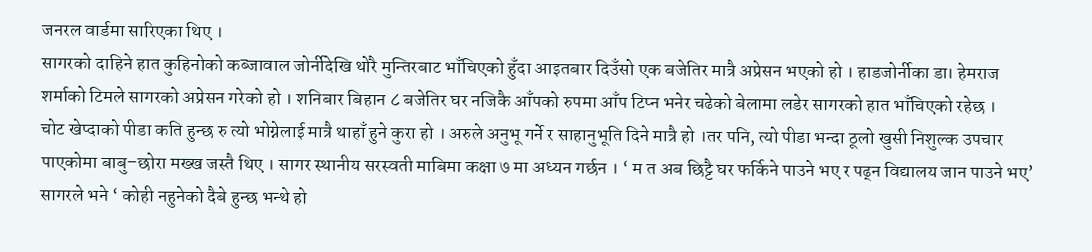जनरल वार्डमा सारिएका थिए ।
सागरको दाहिने हात कुहिनोको कब्जावाल जोर्नीदेखि थोरै मुन्तिरबाट भाँचिएको हुँदा आइतबार दिउँसो एक बजेतिर मात्रै अप्रेसन भएको हो । हाडजोर्नीका डा। हेमराज शर्माको टिमले सागरको अप्रेसन गरेको हो । शनिबार बिहान ८ बजेतिर घर नजिकै आँपको रुपमा आँप टिप्न भनेर चढेको बेलामा लडेर सागरको हात भाँचिएको रहेछ ।
चोट खेप्दाको पीडा कति हुन्छ रु त्यो भोग्नेलाई मात्रै थाहाँ हुने कुरा हो । अरुले अनुभू गर्ने र साहानुभूति दिने मात्रै हो ।तर पनि, त्यो पीडा भन्दा ठूलो खुसी निशुल्क उपचार पाएकोमा बाबु–छोरा मख्ख जस्तै थिए । सागर स्थानीय सरस्वती माबिमा कक्षा ७ मा अध्यन गर्छन । ‘ म त अब छिट्टै घर फर्किने पाउने भए र पढ्न विद्यालय जान पाउने भए’ सागरले भने ‘ कोही नहुनेको दैबे हुन्छ भन्थे हो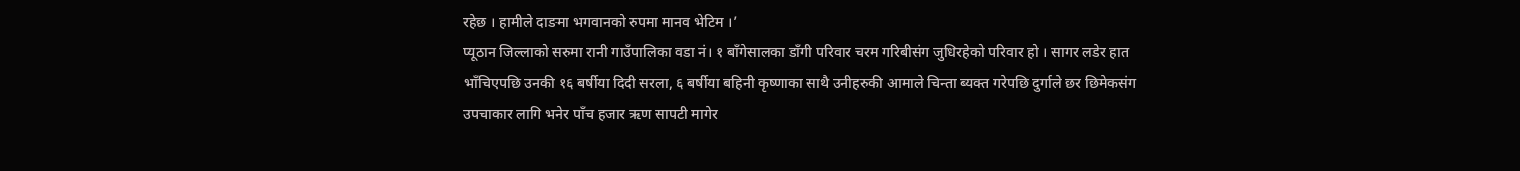रहेछ । हामीले दाङमा भगवानको रुपमा मानव भेटिम ।’
प्यूठान जिल्लाको सरुमा रानी गाउँपालिका वडा नं। १ बाँगेसालका डाँगी परिवार चरम गरिबीसंग जुधिरहेको परिवार हो । सागर लडेर हात भाँचिएपछि उनकी १६ बर्षीया दिदी सरला, ६ बर्षीया बहिनी कृष्णाका साथै उनीहरुकी आमाले चिन्ता ब्यक्त गरेपछि दुर्गाले छर छिमेकसंग उपचाकार लागि भनेर पाँच हजार ऋण सापटी मागेर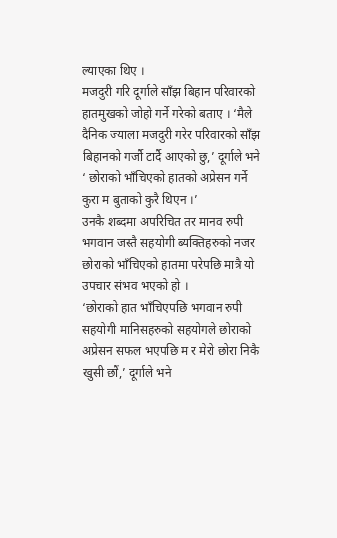ल्याएका थिए ।
मजदुरी गरि दूर्गाले साँझ बिहान परिवारको हातमुखको जोहो गर्ने गरेको बताए । ‘मैले दैनिक ज्याला मजदुरी गरेर परिवारको साँझ बिहानको गर्जौ टार्दै आएको छु,’ दूर्गाले भने ‘ छोराको भाँचिएको हातको अप्रेसन गर्ने कुरा म बुताको कुरै थिएन ।’
उनकै शब्दमा अपरिचित तर मानव रुपी भगवान जस्तै सहयोगी ब्यक्तिहरुको नजर छोराको भाँचिएको हातमा परेपछि मात्रै यो उपचार संभव भएको हो ।
‘छोराको हात भाँचिएपछि भगवान रुपी सहयोगी मानिसहरुको सहयोगले छोराको अप्रेसन सफल भएपछि म र मेरो छोरा निकै खुसी छौं,’ दूर्गाले भने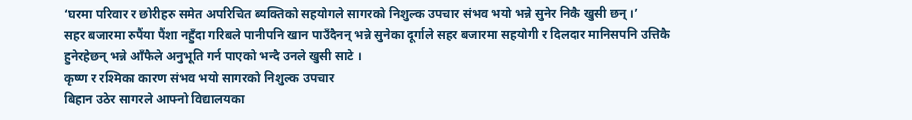‘घरमा परिवार र छोरीहरु समेत अपरिचित ब्यक्तिको सहयोगले सागरको निशुल्क उपचार संभव भयो भन्ने सुनेर निकै खुसी छन् ।’
सहर बजारमा रुपैंया पैंशा नहुँदा गरिबले पानीपनि खान पाउँदैनन् भन्ने सुनेका दूर्गाले सहर बजारमा सहयोगी र दिलदार मानिसपनि उत्तिकै हुनेरहेछन् भन्ने आँफैले अनुभूति गर्न पाएको भन्दै उनले खुसी साटे ।
कृष्ण र रश्मिका कारण संभव भयो सागरको निशुल्क उपचार
बिहान उठेर सागरले आफ्नो विद्यालयका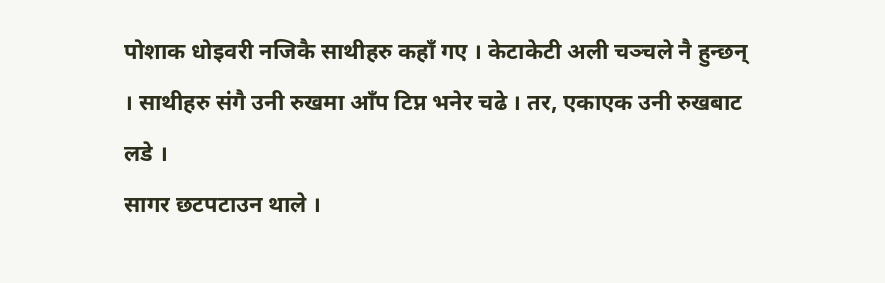पोशाक धोइवरी नजिकै साथीहरु कहाँ गए । केटाकेटी अली चञ्चले नै हुन्छन् । साथीहरु संगै उनी रुखमा आँप टिप्न भनेर चढे । तर, एकाएक उनी रुखबाट लडे ।
सागर छटपटाउन थाले ।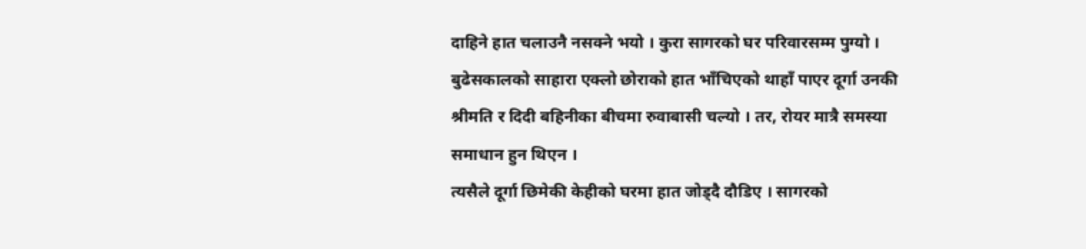दाहिने हात चलाउनै नसक्ने भयो । कुरा सागरको घर परिवारसम्म पुग्यो । बुढेसकालको साहारा एक्लो छोराको हात भाँचिएको थाहाँ पाएर दूर्गा उनकी श्रीमति र दिदी बहिनीका बीचमा रुवाबासी चल्यो । तर, रोयर मात्रै समस्या समाधान हुन थिएन ।
त्यसैले दूर्गा छिमेकी केहीको घरमा हात जोड्दै दौडिए । सागरको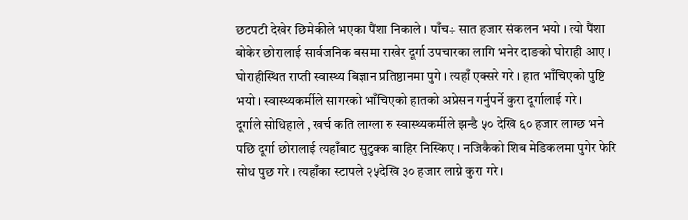छटपटी देखेर छिमेकीले भएका पैंशा निकाले । पाँच÷ सात हजार संकलन भयो । त्यो पैंशा बोकेर छोरालाई सार्वजनिक बसमा राखेर दूर्गा उपचारका लागि भनेर दाङको घोराही आए ।
घोराहीस्थित राप्ती स्वास्थ्य बिज्ञान प्रतिष्ठानमा पुगे । त्यहाँ एक्सरे गरे । हात भाँचिएको पुष्टि भयो । स्वास्थ्यकर्मीले सागरको भाँचिएको हातको अप्रेसन गर्नुपर्ने कुरा दूर्गालाई गरे ।
दूर्गाले सोधिहाले , खर्च कति लाग्ला रु स्वास्थ्यकर्मीले झन्डै ५० देखि ६० हजार लाग्छ भने पछि दूर्गा छोरालाई त्यहाँबाट सुटुक्क बाहिर निस्किए । नजिकैको शिब मेडिकलमा पुगेर फेरि सोध पुछ गरे । त्यहाँका स्टापले २५देखि ३० हजार लाग्ने कुरा गरे ।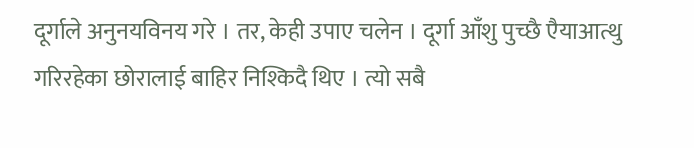दूर्गाले अनुनयविनय गरे । तर, केही उपाए चलेन । दूर्गा आँशु पुच्छै एैयाआत्थु गरिरहेका छोरालाई बाहिर निश्किदै थिए । त्यो सबै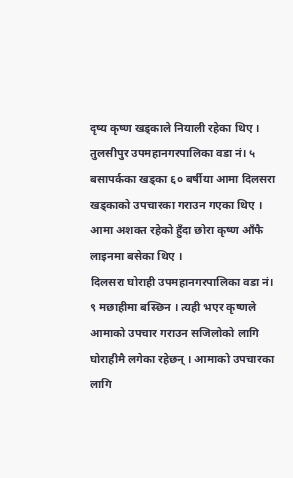दृष्य कृष्ण खड्काले नियाली रहेका थिए । तुलसीपुर उपमहानगरपालिका वडा नं। ५ बसापर्कका खड्का ६० बर्षीया आमा दिलसरा खड्काको उपचारका गराउन गएका थिए । आमा अशक्त रहेको हुँदा छोरा कृष्ण आँफै लाइनमा बसेका थिए ।
दिलसरा घोराही उपमहानगरपालिका वडा नं। ९ मछाहीमा बस्छिन । त्यही भएर कृष्णले आमाको उपचार गराउन सजिलोको लागि घोराहीमै लगेका रहेछन् । आमाको उपचारका लागि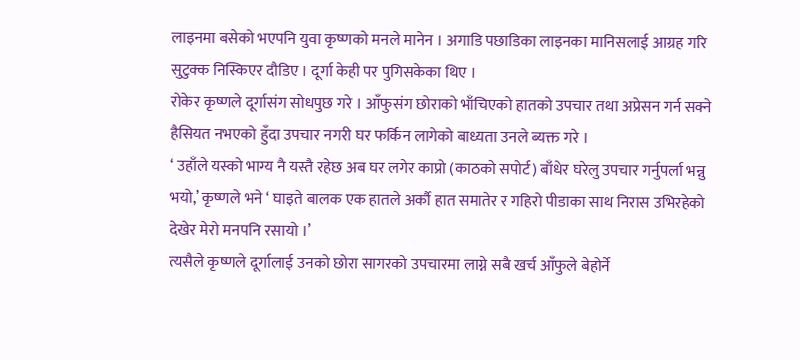लाइनमा बसेको भएपनि युवा कृष्णको मनले मानेन । अगाडि पछाडिका लाइनका मानिसलाई आग्रह गरि सुटुक्क निस्किएर दौडिए । दूर्गा केही पर पुगिसकेका थिए ।
रोकेर कृष्णले दूर्गासंग सोधपुछ गरे । आँफुसंग छोराको भाँचिएको हातको उपचार तथा अप्रेसन गर्न सक्ने हैसियत नभएको हुँदा उपचार नगरी घर फर्किन लागेको बाध्यता उनले ब्यक्त गरे ।
‘ उहाँले यस्को भाग्य नै यस्तै रहेछ अब घर लगेर काप्रो (काठको सपोर्ट) बाँधेर घरेलु उपचार गर्नुपर्ला भन्नु भयो,’ कृष्णले भने ‘ घाइते बालक एक हातले अर्कौ हात समातेर र गहिरो पीडाका साथ निरास उभिरहेको देखेर मेरो मनपनि रसायो ।’
त्यसैले कृष्णले दूर्गालाई उनको छोरा सागरको उपचारमा लाग्ने सबै खर्च आँफुले बेहोर्ने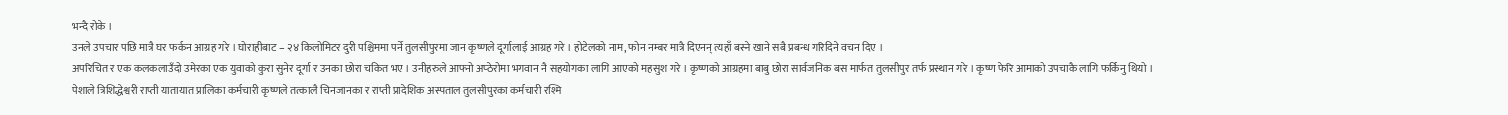भन्दै रोके ।
उनले उपचार पछि मात्रै घर फर्कन आग्रह गरे । घोराहीबाट – २४ किलोमिटर दुरी पश्चिममा पर्ने तुलसीपुरमा जान कृष्णले दूर्गालाई आग्रह गरे । होटेलको नाम, फोन नम्बर मात्रै दिएनन् त्यहाँ बस्ने खाने सबै प्रबन्ध गरिदिने वचन दिए ।
अपरिचित र एक कलकलाउँदो उमेरका एक युवाको कुरा सुनेर दूर्गा र उनका छोरा चकित भए । उनीहरुले आफ्नो अप्ठेरोमा भगवान नै सहयोगका लागि आएको महसुश गरे । कृष्णको आग्रहमा बाबु छोरा सार्वजनिक बस मार्फत तुलसीपुर तर्फ प्रस्थान गरे । कृष्ण फेरि आमाको उपचाकै लागि फर्किनु थियो ।
पेशाले त्रिशिद्धेश्वरी राप्ती यातायात प्रालिका कर्मचारी कृष्णले तत्कालै चिनजानका र राप्ती प्रादेशिक अस्पताल तुलसीपुरका कर्मचारी रश्मि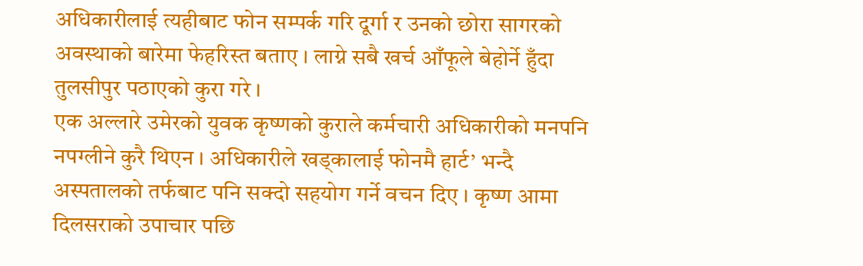अधिकारीलाई त्यहीबाट फोन सम्पर्क गरि दूर्गा र उनको छोरा सागरको अवस्थाको बारेमा फेहरिस्त बताए । लाग्ने सबै खर्च आँफूले बेहोर्ने हुँदा तुलसीपुर पठाएको कुरा गरे ।
एक अल्लारे उमेरको युवक कृष्णको कुराले कर्मचारी अधिकारीको मनपनि नपग्लीने कुरै थिएन । अधिकारीले खड्कालाई फोनमै हार्ट’ भन्दै अस्पतालको तर्फबाट पनि सक्दो सहयोग गर्ने वचन दिए । कृष्ण आमा दिलसराको उपाचार पछि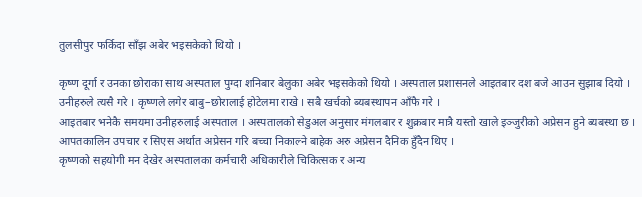तुलसीपुर फर्किदा साँझ अबेर भइसकेको थियो ।

कृष्ण दूर्गा र उनका छोराका साथ अस्पताल पुग्दा शनिबार बेलुका अबेर भइसकेको थियो । अस्पताल प्रशासनले आइतबार दश बजे आउन सुझाब दियो । उनीहरुले त्यसै गरे । कृष्णले लगेर बाबु–छोरालाई होटेलमा राखे । सबै खर्चको ब्यबस्थापन आँफै गरे ।
आइतबार भनेकै समयमा उनीहरुलाई अस्पताल । अस्पतालको सेडुअल अनुसार मंगलबार र शुक्रबार मात्रै यस्तो खाले इञ्जुरीको अप्रेसन हुने ब्यबस्था छ । आपतकालिन उपचार र सिएस अर्थात अप्रेसन गरि बच्चा निकाल्ने बाहेक अरु अप्रेसन दैनिक हुँदैन थिए ।
कृष्णको सहयोगी मन देखेर अस्पतालका कर्मचारी अधिकारीले चिकित्सक र अन्य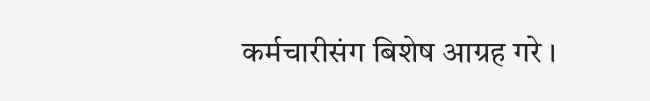कर्मचारीसंग बिशेष आग्रह गरे ।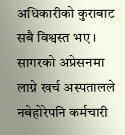अधिकारीको कुराबाट सबै विश्वस्त भए । सागरको अप्रेसनमा लाग्ने खर्च अस्पतालले नबेहोरेपनि कर्मचारी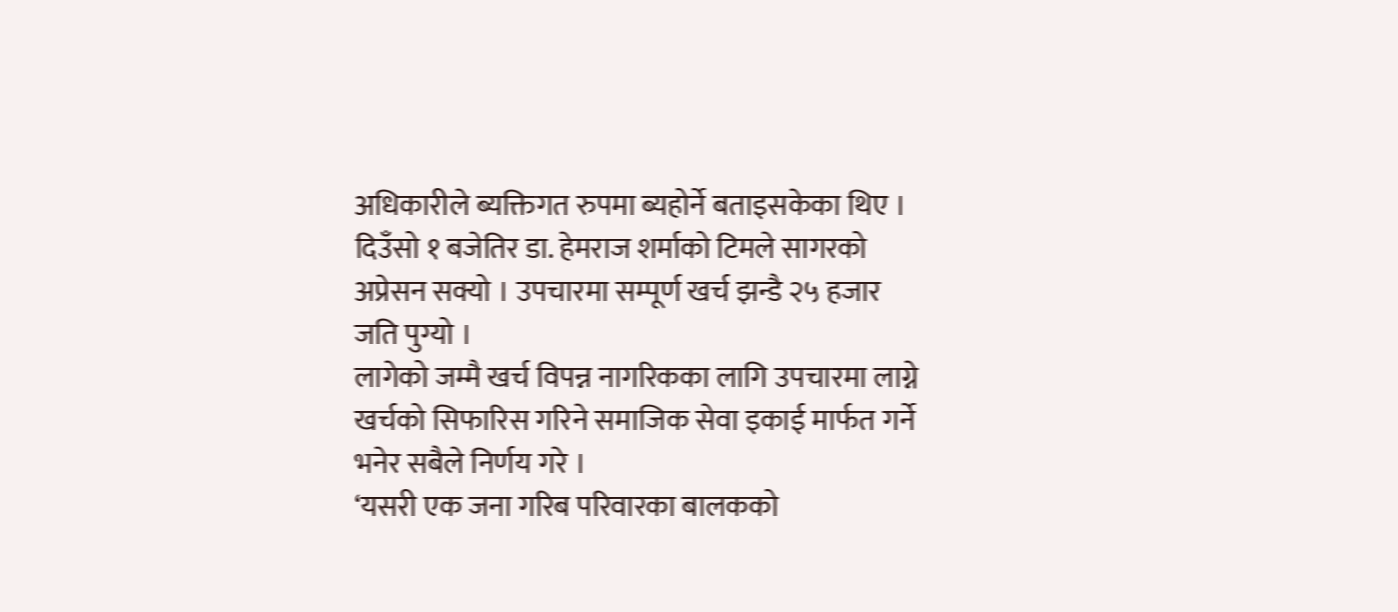अधिकारीले ब्यक्तिगत रुपमा ब्यहोर्ने बताइसकेका थिए ।
दिउँसो १ बजेतिर डा. हेमराज शर्माको टिमले सागरको अप्रेसन सक्यो । उपचारमा सम्पूर्ण खर्च झन्डै २५ हजार जति पुग्यो ।
लागेको जम्मै खर्च विपन्न नागरिकका लागि उपचारमा लाग्ने खर्चको सिफारिस गरिने समाजिक सेवा इकाई मार्फत गर्ने भनेर सबैले निर्णय गरे ।
‘यसरी एक जना गरिब परिवारका बालकको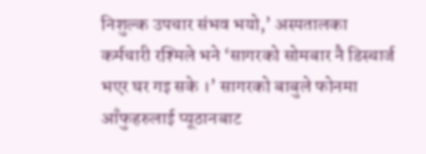निशुल्क उपचार संभव भयो,’ अस्पतालका कर्मचारी रश्मिले भने ‘सागरको सोमबार नै डिस्चार्ज भएर घर गइ सके ।’ सागरको बाबुले फोनमा आँफुहरुलाई प्यूठानबाट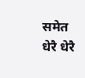समेत धेरै धेरै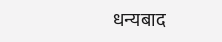धन्यबाद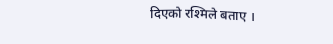दिएको रश्मिले बताए ।